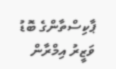ޕާކިސްތާންގެ ބޮޑު ވަޒީރު އިމްރާން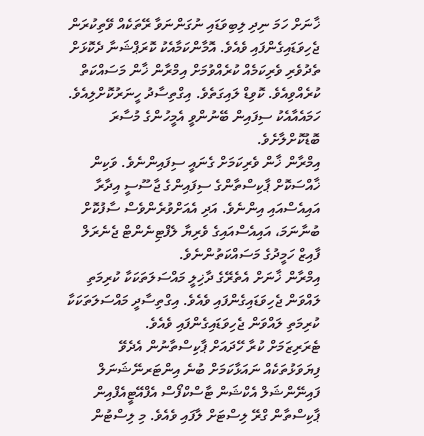ޚާނަށް ހަމަ ނިދި ލިބިވަޑައި ނުގަންނަވާ ރޭތަކެއް ވޭތިކުރަން ޖެހިވަޑައިގެންފައި ވެއެވެ. އޮމާންކަމާއެކު ކޮރަޕްޝަނާ ދެކޮޅަށް ތެދުވެރި ވެރިކަމެއް ކުރެއްވުމަށް އިމްރާން ޚާން މަސައްކަތް ކުރެއްވިއެވެ. ކޮވިޑް ލައިގަތެވެ. އިގްތިސާދު ހީނަރުކޮށްލިއެވެ. ހަމައެއާއެކު ސިފައިން ބޭނުންވީ އެމީހުންގެ މުސާރަ ބޮޑުކޮށްލާށެވެ.
އިމްރާން ޚާން ވެރިކަމަށް ގެނައީ ސިފައިންނެވެ. ވަކިން ޚާއްސަކޮށް ޕާކިސްތާންގެ ސިފައިންގެ ޖާސޫސީ އިދާރާ އައިއެސްއައި އިންނެވެ. އަދި އެއަށްވުރެންވެސް ސާފުކޮށް ބުނާނަމަ، އައިއެސްއައިގެ ވެރިޔާ ލެފްޓިނެންޓް ޖެނެރަލް ފާއިޒް ހަމީދުގެ މަސައްކަތުންނެވެ.
އިމްރާން ޚާނަށް އެތެރޭގެ ދާޚިލީ މައްސަލަތަކަކާ ކުރިމަތި ލައްވަން ޖެހިވަޑައިގެންފައި ވެއެވެ. އިގްތިސާދީ މައްސަލަތަކަކާ ކުރިމަތި ލައްވަން ޖެހިވަޑައިގެންފައި ވެއެވެ.
ޓެރަރިޒަމަށް ކުރާ ހޭދައަށް ޕާކިސްތާނުން އެދެވޭ ފިޔަވަޅުތަކެއް ނައަޅާކަމަށް ބުނެ އިންޓަރނޭޝަނަލް ފައިނޭންޝަލް އެކްޝަން ޓާސްކްފޯސް އެފްއޭޓީއެފްއިން ޕާކިސްތާން ގްރޭ ލިސްޓަށް ލާފައި ވެއެވެ. މި ލިސްޓުން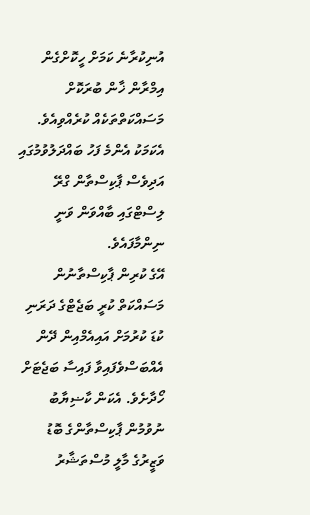އުނިކުރާނެ ކަމަށް ހީކޮށްގެން އިމްރާން ޚާން ބުރަކޮށް މަސައްކަތްތަކެއް ކުރެއްވިއެވެ. އެކަމަކު އެންމެ ފަހު ބައްދަލުވުމުގައި އަދިވެސް ޕާކިސްތާން ގްރޭ ލިސްޓްގައި ބާއްވަން ވަނީ ނިންމާފައެވެ.
އޭގެ ކުރިން ޕާކިސްތާނުން މަސައްކަތް ކުރީ ބަޖެޓްގެ ދަރަނި ކުޑަ ކުރުމަށް އައިއެމްއިން ދޭން އެއްބަސްވެފައިވާ ފައިސާ ބަޖެޓަށް ހޯދާށެވެ. އެކަން ކާޟިޔާބު ނުވުމުން ޕާކިސްތާންގެ ބޮޑު ވަޒީރުގެ މާލީ މުސްތަޝާރު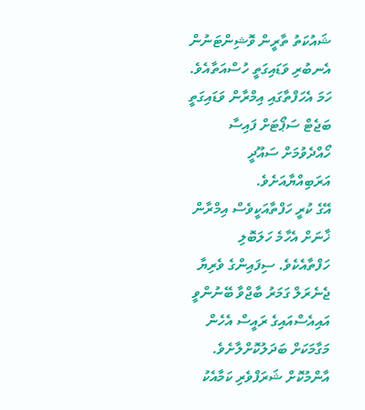ޝައުކަތު ތާރީން ވޮޝިންޓަނުން އެނބުރި ވަޑައިގަތީ ހުސްއަތާއެވެ.
ހަމަ އެހަފްތާގައި އިމްރާން ވަޑައިގަތީ ބަޖެޓް ސަޕޯޓަށް ފައިސާ ހޯއްދެވުމަށް ސައޫދީ އަރަބިއްޔާއަށެވެ.
އޭގެ ކުރީ ހަފްތާއަކީވެސް އިމްރާން ޚާނަށް އެހާމެ ހަލަބޮލި ހަފްތާއެކެވެ. ސިފައިންގެ ވެރިޔާ ޖެނެރަލް ގަމަރު ބާޖްވާ ބޭނުންވީ އައިއެސްއައިގެ ރައީސް އެހެން މަގާމަކަށް ބަދަލުކޮށްލާށެވެ. އާންމުކޮށް ޝަރަފްވެރި ކަމާއެކު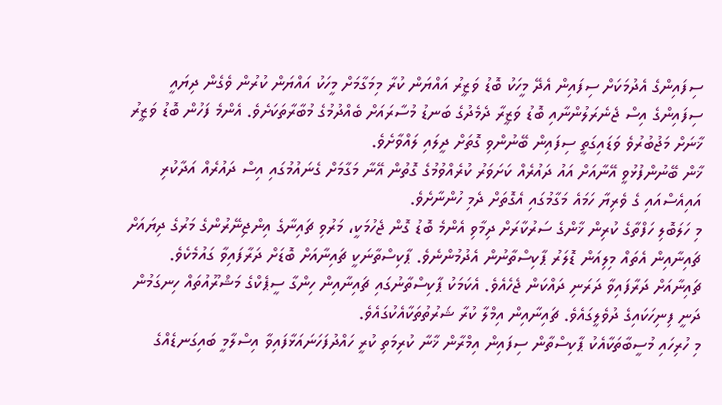ސިފައިންގެ އެދުމަކަށް ސިފައިން އެދޭ މީހަކު ބޮޑު ވަޒީރު އައްޔަން ކުރާ މިމަގާމަށް މީހަކު އައްޔަން ކުރުން ވެގެން ދިޔައީ ސިފައިންގެ އިސް ޖެނެރަލުންނާއި ބޮޑު ވަޒީރާ ދެމެދުގެ ބަނޑު މުސާރައަށް ބެއްދުމުގެ މުބާރާތަކަށެވެ. އެންމެ ފަހުން ބޮޑު ވަޒީރު ޚާނަށް މަޖުބުރުވެ ވަޑައިގަތީ ސިފައިން ބޭނުންވި ގޮތަށް ދީލައި ލައްވާށެވެ.
ޚާން ބޭނުންފުޅުވީ އޭނާއަށް އައު ދައުރެއް ކަށަވަރު ކުރެއްވުމުގެ ގޮތުން އޭނާ މަގާމަށް ގެނައުމުގައި އިސް ދައުރެއް އަދާކުރި އައިއެސްއައި ގެ ވެރިޔާ ހަމައެ މަގާމުގައި އެގޮތަށް ދެމި ހުންނާށެވެ.
މި ހަލަބޮލި ހަފްތާގެ ކުރިން ޚާންގެ ސަރުކާރަށް ދިމާވި އެންމެ ބޮޑު ގޮން ޖެހުމަކީ، މަރުވި ޗައިނާގެ އިންޖިނޭރުންގެ މަރުގެ ދިޔައަށް ޗައިނާއިން އެތައް މިލިއަން ޑޮލަރު ޕާކިސްތާނުން އެދުމުންނެވެ. ޕާކިސްތާނަކީ ޗައިނާއަށް ބޮޑަށް ދަރާފައިވާ ގައުމެކެވެ.
ޗައިނާއަށް ދަރާފައިވާ ދަރަނި ދައްކަން ޖެހެއެވެ. އެކަމަކު ޕާކިސްތާނުގައި ޗައިނާއިން ހިންގާ ސީޕެކްގެ މަޝްރޫއުތައް ހިނގަމުން ދަނީ ފިނިހަކައިގެ ދުވެލީގައެވެ. ޗައިނާއިން އިމްލާ ކުރާ ޝަރުތުތަކާއެކުގައެވެ.
މި ހުރިހައި މުސީބާތަކާއެކު ޕާކިސްތާން ސިފައިން އިމްރާން ޚާނާ ކުރިމަތި ކުރީ ހައްދުފަހަނައަޅާފައިވާ އިސްލާމީ ބައިގަނޑެއްގެ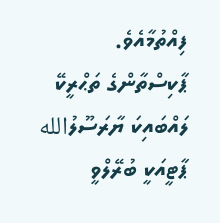ފިއްތުމާއެވެ.
ޕާކިސްތާންގެ ތަޙްރީކޭ ލައްބައިކަ ޔާރަސޫލުالله ޕާޓީއަކީ ބުރޭލްވީ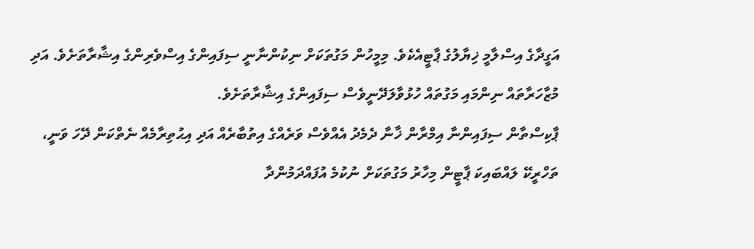އަގީދާގެ އިސްލާމީ ޚިޔާލުގެ ޕާޓީއެކެވެ. މިމީހުން މަގުތަކަށް ނިކުންނާނީ ސިފައިންގެ އިސްވެރިންގެ އިޝާރާތަށެވެ. އަދި މުޒާހަރާތައް ނިންމައި މަގުތައް ހުޅުވާލަދޭނީވެސް ސިފައިންގެ އިޝާރާތަށެވެ.
ޕާކިސްތާން ސިފައިންނާ އިމްރާން ޚާނާ ދެމެދު އެއްވެސް ވަރެއްގެ އިތުބާރެއް އަދި އިޙުތިރާމެއް ނެތްކަން ދޭހަ ވަނީ، ތަހްރީކޭ ލައްބައިކަ ޕާޓީން މިހާރު މަގުތަކަށް ނުކުމެ އުފައްދަމުންދާ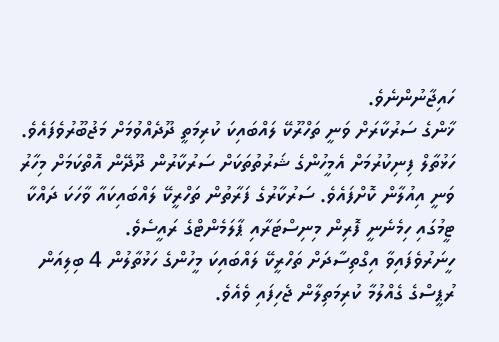ހައިޖާނުންނެވެ.
ޚާންގެ ސަރުކާރަށް ވަނީ ތަހްރޫކޭ ލައްބައިކަ ކުރިމަތީ ދޫދެއްވުމަށް މަޖުބޫރުވެފައެވެ. ހަޅުތާލް ފިނިކުރުމަށް އެމީހުންގެ ޝަރުތުތަކަށް ސަރުކާރުން ދޫދޭން އޮތްކަމަށް މިހާރު ވަނީ އިއުލާން ކޮށްފައެވެ. ސަރުކާރުގެ ފަރާތުން ތަހްރީކޭ ލައްބައިކައާ ވާހަކަ ދައްކާ ޓީމުގައި ހިމެނެނީ ފޮރިން މިނިސްޓަރާއި ޕާލަމެންޓްގެ ރައީސެވެ.
ހީނަރުވެފައިވާ އިގްތިސާދަށް ތަހްރީކޭ ލައްބައިކަ މީހުންގެ ހަޅުތާލުން 4 ބިލިއަން ރުޕީސްގެ ގެއްލުމާ ކުރިމަތިލާން ޖެހިފައި ވެއެވެ.